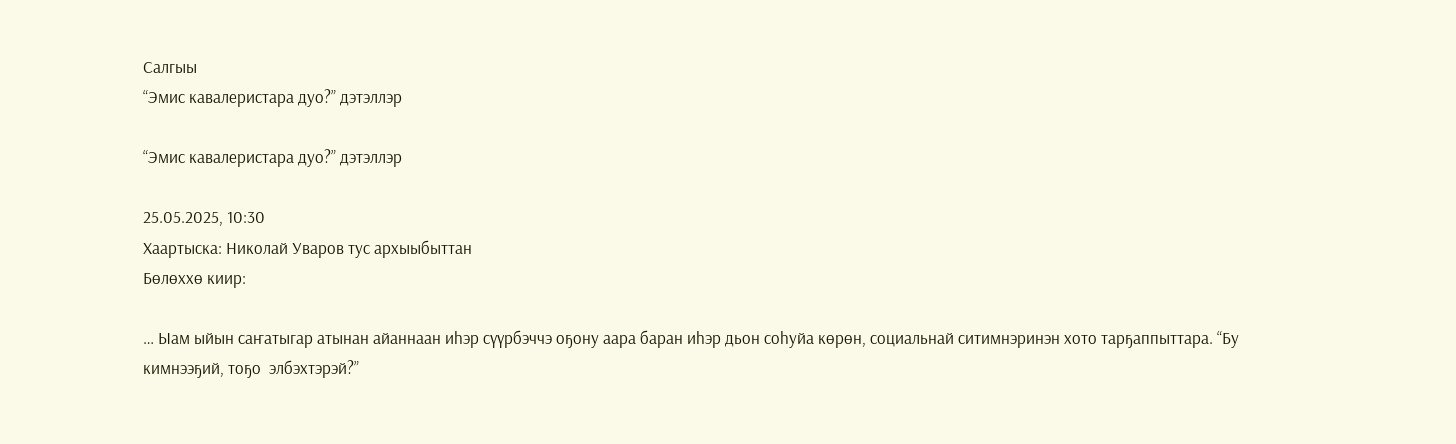Салгыы
“Эмис кавалеристара дуо?” дэтэллэр

“Эмис кавалеристара дуо?” дэтэллэр

25.05.2025, 10:30
Хаартыска: Николай Уваров тус архыыбыттан
Бөлөххө киир:

… Ыам ыйын саҥатыгар атынан айаннаан иһэр сүүрбэччэ оҕону аара баран иһэр дьон соһуйа көрөн, социальнай ситимнэринэн хото тарҕаппыттара. “Бу кимнээҕий, тоҕо  элбэхтэрэй?”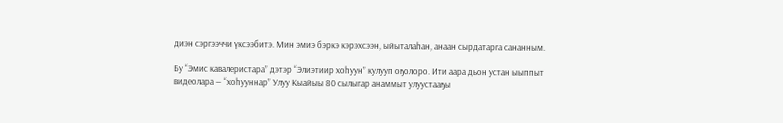диэн сэргээччи үксээбитэ. Мин эмиэ бэркэ кэрэхсээн, ыйыталаһан, анаан сырдатарга сананным.

Бу “Эмис кавалеристара” дэтэр “Элиэтиир хоһуун” кулууп оҕолоро. Ити аара дьон устан ыыппыт видеолара — “хоһууннар” Улуу Кыайыы 80 сылыгар анаммыт улуустааҕы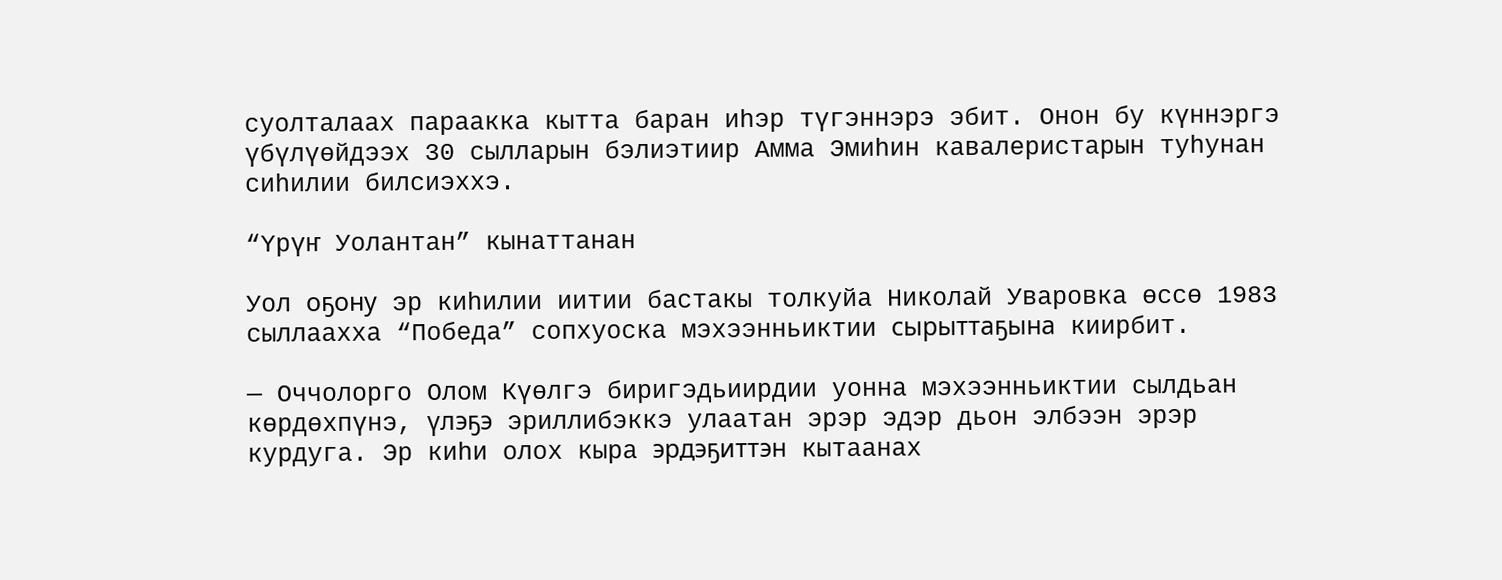суолталаах параакка кытта баран иһэр түгэннэрэ эбит. Онон бу күннэргэ үбүлүөйдээх 30 сылларын бэлиэтиир Амма Эмиһин кавалеристарын туһунан сиһилии билсиэххэ.

“Үрүҥ Уолантан” кынаттанан

Уол оҕону эр киһилии иитии бастакы толкуйа Николай Уваровка өссө 1983 сыллаахха “Победа” сопхуоска мэхээнньиктии сырыттаҕына киирбит.

— Оччолорго Олом Күөлгэ биригэдьиирдии уонна мэхээнньиктии сылдьан көрдөхпүнэ, үлэҕэ эриллибэккэ улаатан эрэр эдэр дьон элбээн эрэр курдуга. Эр киһи олох кыра эрдэҕиттэн кытаанах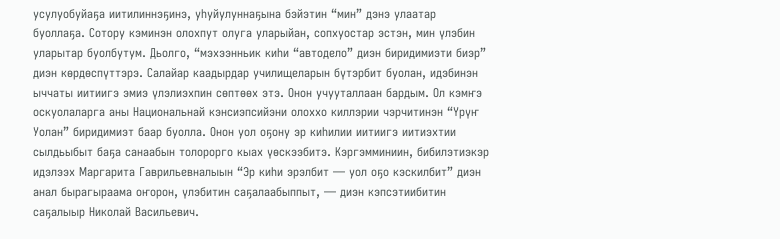усулуобуйаҕа иитилиннэҕинэ, уһуйулуннаҕына бэйэтин “мин” дэнэ улаатар буоллаҕа. Сотору кэминэн олохпут олуга уларыйан, сопхуостар эстэн, мин үлэбин уларытар буолбутум. Дьолго, “мэхээнньик киһи “автодело” диэн биридимиэти биэр” диэн көрдөспүттэрэ. Салайар каадырдар училищеларын бүтэрбит буолан, идэбинэн ыччаты иитиигэ эмиэ үлэлиэхпин сөптөөх этэ. Онон учууталлаан бардым. Ол кэмҥэ оскуолаларга аны Национальнай кэнсиэпсийэни олоххо киллэрии чэрчитинэн “Үрүҥ Уолан” биридимиэт баар буолла. Онон уол оҕону эр киһилии иитиигэ иитиэхтии сылдьыбыт баҕа санаабын толорорго кыах үөскээбитэ. Кэргэмминиин, бибилэтиэкэр идэлээх Маргарита Гаврильевналыын “Эр киһи эрэлбит — уол оҕо кэскилбит” диэн анал бырагыраама оҥорон, үлэбитин саҕалаабыппыт, — диэн кэпсэтиибитин саҕалыыр Николай Васильевич.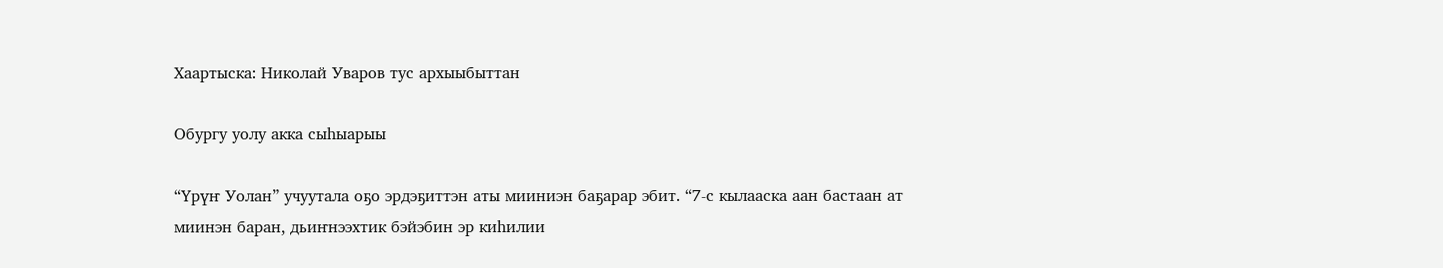Хаартыска: Николай Уваров тус архыыбыттан

Обургу уолу акка сыһыарыы

“Үрүҥ Уолан” учуутала оҕо эрдэҕиттэн аты мииниэн баҕарар эбит. “7‑с кылааска аан бастаан ат миинэн баран, дьиҥнээхтик бэйэбин эр киһилии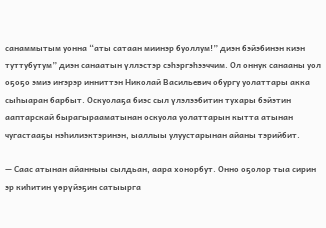санаммытым уонна “аты сатаан миинэр буоллум!” диэн бэйэбинэн киэн туттубутум” диэн санаатын үллэстэр сэһэргэһээччим. Ол оннук санааны уол оҕоҕо эмиэ иҥэрэр инниттэн Николай Васильевич обургу уолаттары акка сыһыаран барбыт. Оскуолаҕа биэс сыл үлэлээбитин тухары бэйэтин ааптарскай бырагырааматынан оскуола уолаттарын кытта атынан чугастааҕы нэһилиэктэринэн, ыаллыы улуустарынан айаны тэрийбит.

— Саас атынан айанныы сылдьан, аара хонорбут. Онно оҕолор тыа сирин эр киһитин үөрүйэҕин сатыырга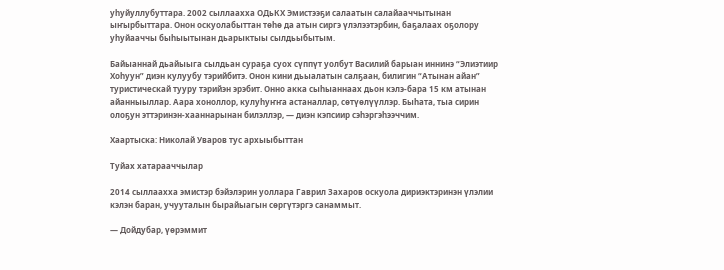уһуйуллубуттара. 2002 сыллаахха ОДьКХ Эмистээҕи салаатын салайааччытынан ыҥырбыттара. Онон оскуолабыттан төһө да атын сиргэ үлэлээтэрбин, баҕалаах оҕолору уһуйааччы быһыытынан дьарыктыы сылдьыбытым.

Байыаннай дьайыыга сылдьан сураҕа суох сүппүт уолбут Василий барыан иннинэ “Элиэтиир Хоһуун” диэн кулуубу тэрийбитэ. Онон кини дьыалатын салҕаан, билигин “Атынан айан” туристическай тууру тэрийэн эрэбит. Онно акка сыһыаннаах дьон кэлэ-бара 15 км атынан айанныыллар. Аара хоноллор, кулуһуҥҥа астаналлар, сөтүөлүүллэр. Быһата, тыа сирин олоҕун эттэринэн-хааннарынан билэллэр, — диэн кэпсиир сэһэргэһээччим.

Хаартыска: Николай Уваров тус архыыбыттан

Туйах хатарааччылар

2014 сыллаахха эмистэр бэйэлэрин уоллара Гаврил Захаров оскуола дириэктэринэн үлэлии кэлэн баран, учууталын бырайыагын сөргүтэргэ санаммыт.

— Дойдубар, үөрэммит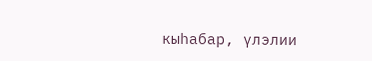кыһабар, үлэлии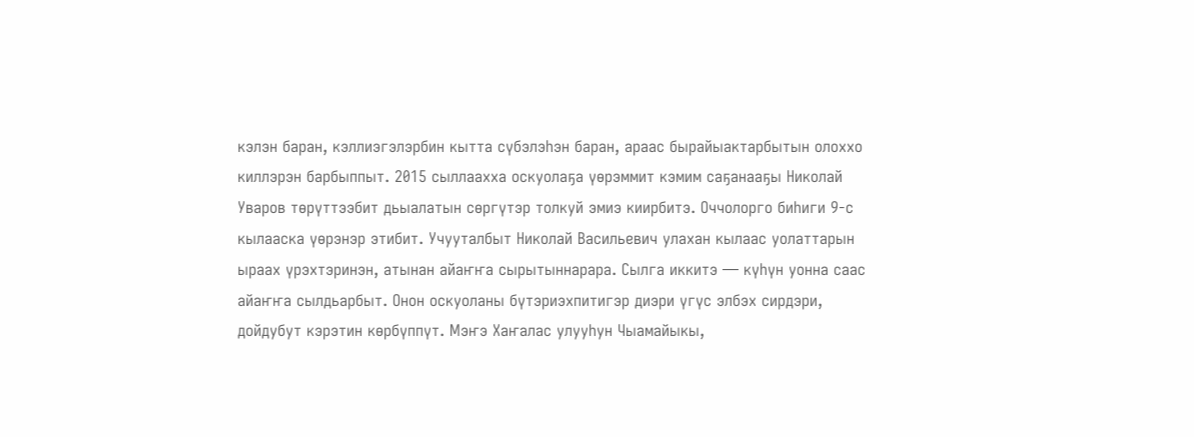кэлэн баран, кэллиэгэлэрбин кытта сүбэлэһэн баран, араас бырайыактарбытын олоххо киллэрэн барбыппыт. 2015 сыллаахха оскуолаҕа үөрэммит кэмим саҕанааҕы Николай Уваров төрүттээбит дьыалатын сөргүтэр толкуй эмиэ киирбитэ. Оччолорго биһиги 9‑с кылааска үөрэнэр этибит. Учууталбыт Николай Васильевич улахан кылаас уолаттарын ыраах үрэхтэринэн, атынан айаҥҥа сырытыннарара. Сылга иккитэ — күһүн уонна саас айаҥҥа сылдьарбыт. Онон оскуоланы бүтэриэхпитигэр диэри үгүс элбэх сирдэри, дойдубут кэрэтин көрбүппүт. Мэҥэ Хаҥалас улууһун Чыамайыкы,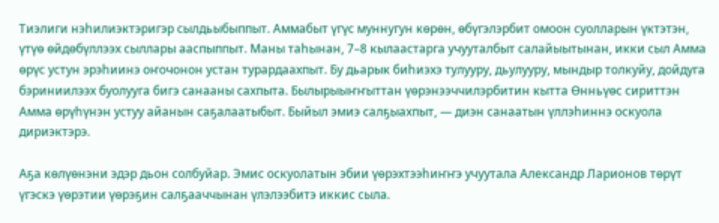Тиэлиги нэһилиэктэригэр сылдьыбыппыт. Аммабыт үгүс муннугун көрөн, өбүгэлэрбит омоон суолларын үктэтэн, үтүө өйдөбүллээх сыллары ааспыппыт. Маны таһынан, 7–8 кылаастарга учууталбыт салайыытынан, икки сыл Амма өрүс устун эрэһиинэ оҥочонон устан турардаахпыт. Бу дьарык биһиэхэ тулууру, дьулууру, мындыр толкуйу, дойдуга бэриниилээх буолууга бигэ санааны сахпыта. Былырыыҥҥыттан үөрэнээччилэрбитин кытта Өнньүөс сириттэн Амма өрүһүнэн устуу айанын саҕалаатыбыт. Быйыл эмиэ салҕыахпыт, — диэн санаатын үллэһиннэ оскуола дириэктэрэ.

Аҕа көлүөнэни эдэр дьон солбуйар. Эмис оскуолатын эбии үөрэхтээһиҥҥэ учуутала Александр Ларионов төрүт үгэскэ үөрэтии үөрэҕин салҕааччынан үлэлээбитэ иккис сыла.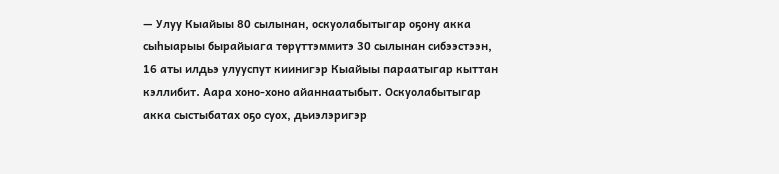— Улуу Кыайыы 80 сылынан, оскуолабытыгар оҕону акка сыһыарыы бырайыага төрүттэммитэ 30 сылынан сибээстээн, 16 аты илдьэ улууспут киинигэр Кыайыы параатыгар кыттан кэллибит. Аара хоно-хоно айаннаатыбыт. Оскуолабытыгар акка сыстыбатах оҕо суох, дьиэлэригэр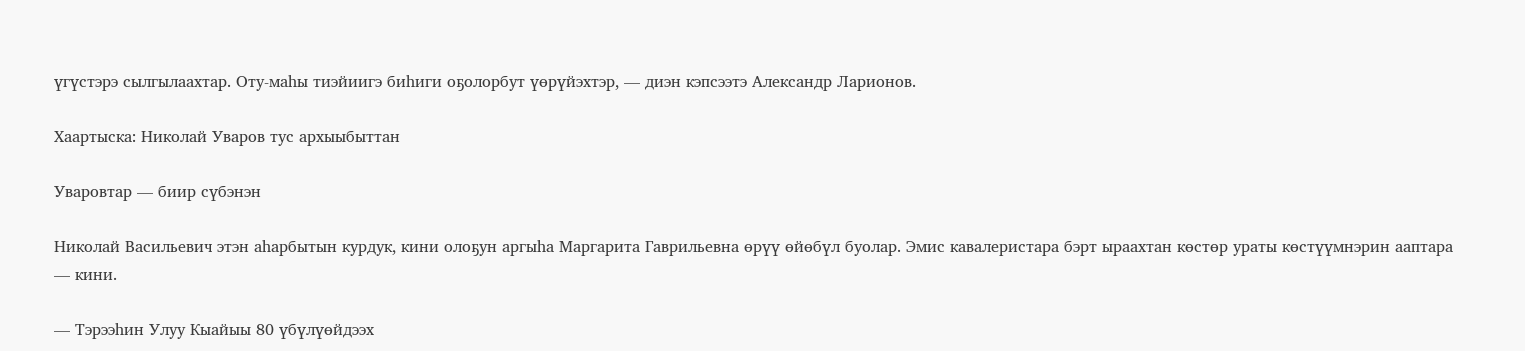үгүстэрэ сылгылаахтар. Оту-маһы тиэйиигэ биһиги оҕолорбут үөрүйэхтэр, — диэн кэпсээтэ Александр Ларионов.

Хаартыска: Николай Уваров тус архыыбыттан

Уваровтар — биир сүбэнэн

Николай Васильевич этэн аһарбытын курдук, кини олоҕун аргыһа Маргарита Гаврильевна өрүү өйөбүл буолар. Эмис кавалеристара бэрт ыраахтан көстөр ураты көстүүмнэрин ааптара — кини.

— Тэрээһин Улуу Кыайыы 80 үбүлүөйдээх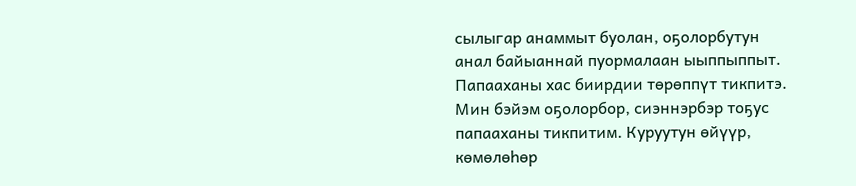сылыгар анаммыт буолан, оҕолорбутун анал байыаннай пуормалаан ыыппыппыт. Папааханы хас биирдии төрөппүт тикпитэ. Мин бэйэм оҕолорбор, сиэннэрбэр тоҕус папааханы тикпитим. Куруутун өйүүр, көмөлөһөр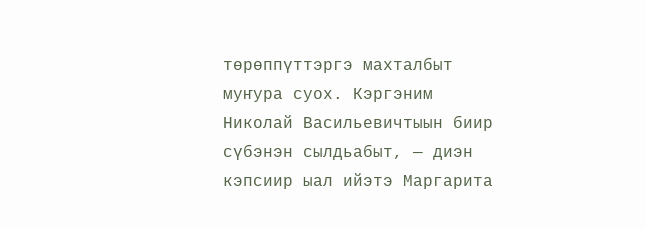төрөппүттэргэ махталбыт муҥура суох. Кэргэним Николай Васильевичтыын биир сүбэнэн сылдьабыт, — диэн кэпсиир ыал ийэтэ Маргарита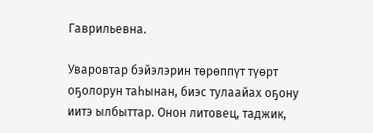Гаврильевна.

Уваровтар бэйэлэрин төрөппүт түөрт оҕолорун таһынан, биэс тулаайах оҕону иитэ ылбыттар. Онон литовец, таджик,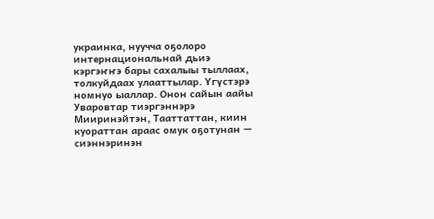украинка, нуучча оҕолоро интернациональнай дьиэ кэргэҥҥэ бары сахалыы тыллаах, толкуйдаах улааттылар. Үгүстэрэ номнуо ыаллар. Онон сайын аайы Уваровтар тиэргэннэрэ Мииринэйтэн, Тааттаттан, киин куораттан араас омук оҕотунан — сиэннэринэн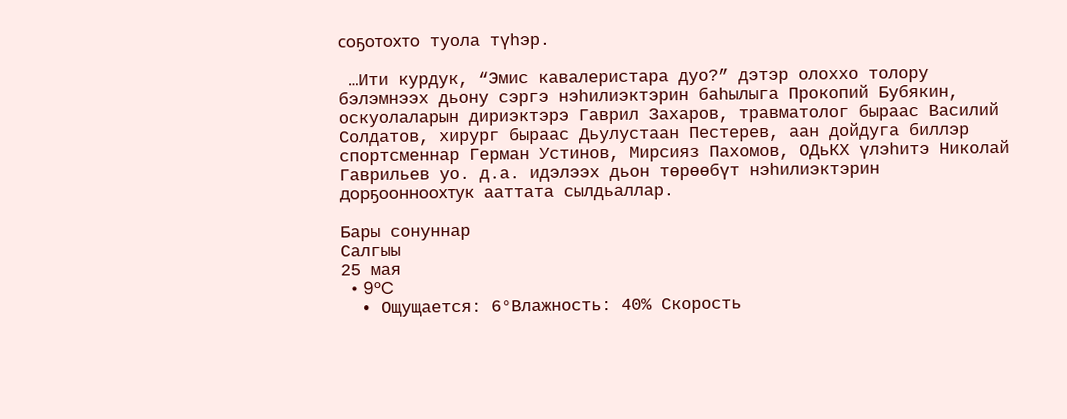соҕотохто туола түһэр.

 …Ити курдук, “Эмис кавалеристара дуо?” дэтэр олоххо толору бэлэмнээх дьону сэргэ нэһилиэктэрин баһылыга Прокопий Бубякин, оскуолаларын дириэктэрэ Гаврил Захаров, травматолог быраас Василий Солдатов, хирург быраас Дьулустаан Пестерев, аан дойдуга биллэр спортсменнар Герман Устинов, Мирсияз Пахомов, ОДьКХ үлэһитэ Николай Гаврильев уо. д.а. идэлээх дьон төрөөбүт нэһилиэктэрин дорҕоонноохтук ааттата сылдьаллар.

Бары сонуннар
Салгыы
25 мая
  • 9°C
  • Ощущается: 6°Влажность: 40% Скорость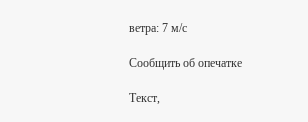ветра: 7 м/с

Сообщить об опечатке

Текст,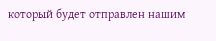который будет отправлен нашим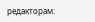редакторам: